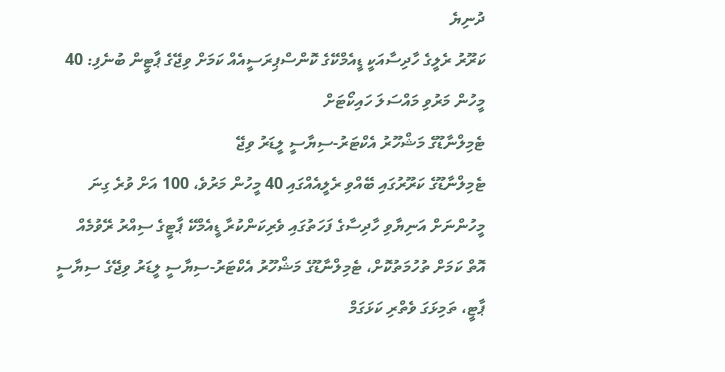ދުނިޔެ
ކަރޫރު ރެލީގެ ހާދިސާއަކީ ޑީއެމްކޭގެ ކޮންސްޕިރަސީއެއް ކަމަށް ވިޖޭގެ ޕާޓީން ބުނެފި: 40 މީހުން މަރުވި މައްސަލަ ހައިކޯޓަށް
ޓެމިލްނާޑޫގެ މަޝްހޫރު އެކްޓަރު-ސިޔާސީ ލީޑަރު ވިޖޭ
ޓެމިލްނާޑޫގެ ކަރޫރުގައި ބޭއްވި ރެލީއެއްގައި 40 މީހުން މަރުވެ، 100 އަށް ވުރެ ގިނަ މީހުންނަށް އަނިޔާވި ހާދިސާގެ ފަހަތުގައި ވެރިކަންކުރާ ޑީއެމްކޭ ޕާޓީގެ ސިއްރު ރޭވުމެއް އޮތް ކަމަށް ތުހުމަތުކޮށް، ޓެމިލްނާޑޫގެ މަޝްހޫރު އެކްޓަރު-ސިޔާސީ ލީޑަރު ވިޖޭގެ ސިޔާސީ ޕާޓީ، ތަމިޅަގަ ވެތްރި ކަޅަގަމް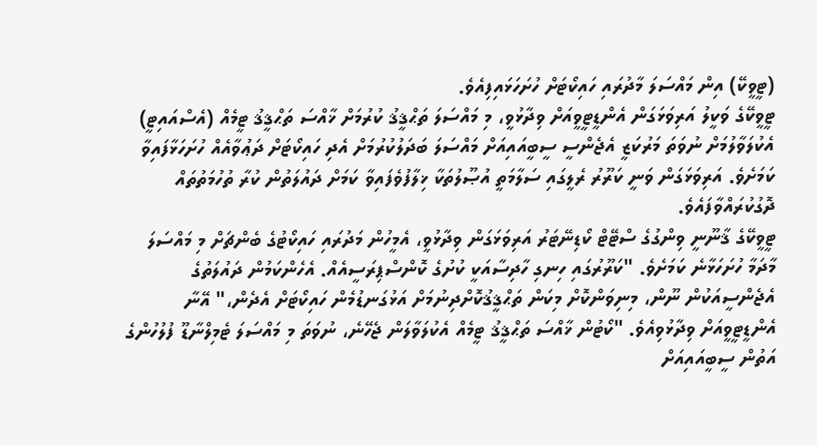(ޓީވީކޭ) އިން މައްސަލަ މާދުރައި ހައިކޯޓަށް ހުށަހަޅައިފިއެވެ.
ޓީވީކޭގެ ވަކީލު އަރިވަޅަގަން އެންޑީޓީވީއަށް ވިދާޅުވީ، މި މައްސަލަ ތަޙްޤީޤު ކުރުމަށް ޚާއްސަ ތަޙްޤީޤު ޓީމެއް (އެސްއައިޓީ) އެކުލަވާލުމަށް ނުވަތަ މަރުކަޒީ އެޖެންސީ ސީބީއައިއަށް މައްސަލަ ބަދަލުކުރުމަށް އެދި ހައިކޯޓަށް ދަޢުވާއެއް ހުށަހަޅާފައިވާ ކަމަށެވެ. އަރިވަޅަގަން ވަނީ ކަރޫރު ރެލީގައި ސަލާމަތީ އުޞޫލުތަކާ ޚިލާފުވެފައިވާ ކަމަށް ދައުލަތުން ކުރާ ތުހުމަތުތައް ދޮގުކުރައްވާފައެވެ.
ޓީވީކޭގެ ޤާނޫނީ ވިންގުގެ ސްޓޭޓް ކޯޑިނޭޓަރު އަރިވަޅަގަން ވިދާޅުވީ، އެމީހުން މަދުރައި ހައިކޯޓުގެ ބެންޗަށް މި މައްސަލަ މާދަމާ ހުށަހަޅާނެ ކަމަށެވެ. "ކަރޫރުގައި ހިނގި ހާދިސާއަކީ ކުށުގެ ކޮންސްޕިރަސީއެއް. އެހެންކަމުން ދައުލަތުގެ އެޖެންސީއަކުން ނޫން، މިނިވަންކޮށް މިކަން ތަޙްޤީޤުކޮށްދިނުމަށް އަޅުގަނޑުމެން ހައިކޯޓަށް އެދެން،" އޭނާ އެންޑީޓީވީއަށް ވިދާޅުވިއެވެ. "ކޯޓުން ޚާއްސަ ތަޙްޤީޤު ޓީމެއް އެކުލަވާލަން ޖެހޭނެ، ނުވަތަ މި މައްސަލަ ޓެމިލްނާޑޫ ފުލުހުންގެ އަތުން ސީބީއައިއަށް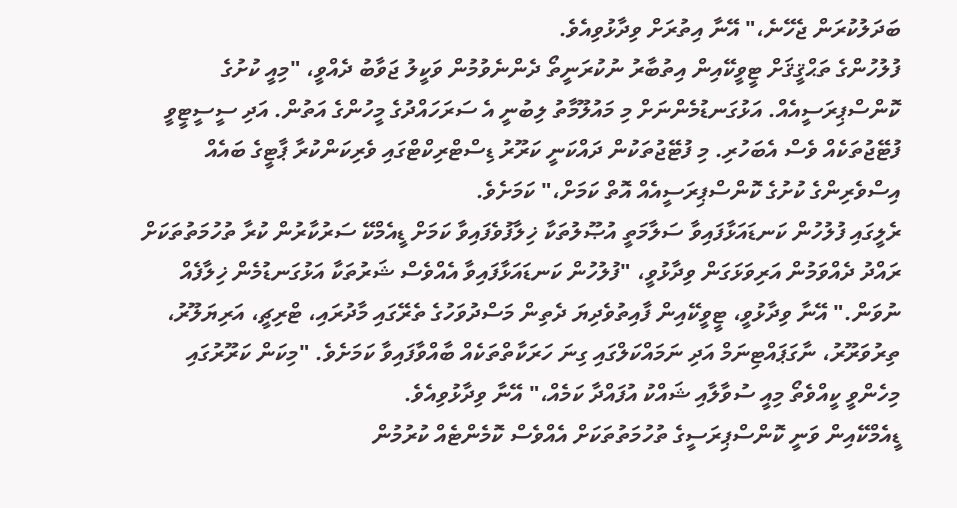ބަދަލުކުރަން ޖެހޭނެ،" އޭނާ އިތުރަށް ވިދާޅުވިއެވެ.
ފުލުހުންގެ ތަޙްޤީޤަށް ޓީވީކޭއިން އިތުބާރު ނުކުރަނީތޯ ދެންނެވުމުން ވަކީލު ޖަވާބު ދެއްވީ، "މިއީ ކުށުގެ ކޮންސްޕިރަސީއެއް. އަޅުގަނޑުމެންނަށް މި މައުލޫމާތު ލިބުނީ އެ ސަރަހައްދުގެ މީހުންގެ އަތުން. އަދި ސީސީޓީވީ ފުޓޭޖުތަކެއް ވެސް އެބަހުރި. މި ފުޓޭޖުތަކުން ދައްކަނީ ކަރޫރު ޑިސްޓްރިކްޓްގައި ވެރިކަންކުރާ ޕާޓީގެ ބައެއް އިސްވެރިންގެ ކުށުގެ ކޮންސްޕިރަސީއެއް އޮތް ކަމަށް،" ކަމަށެވެ.
ރެލީގައި ފުލުހުން ކަނޑައަޅާފައިވާ ސަލާމަތީ އުޞޫލުތަކާ ޚިލާފުވެފައިވާ ކަމަށް ޑީއެމްކޭ ސަރުކާރުން ކުރާ ތުހުމަތުތަކަށް ރައްދު ދެއްވަމުން އަރިވަޅަގަން ވިދާޅުވީ، "ފުލުހުން ކަނޑައަޅާފައިވާ އެއްވެސް ޝަރުތަކާ އަޅުގަނޑުމެން ޚިލާފެއް ނުވަން." އޭނާ ވިދާޅުވީ، ޓީވީކޭއިން ފާއިތުވެދިޔަ ދެތިން މަސްދުވަހުގެ ތެރޭގައި މާދުރައި، ޓްރިޗީ، އަރިޔަލޫރު، ތިރުވަރޫރު، ނާގަޕައްޓިނަމް އަދި ނަމައްކަލްގައި ގިނަ ހަރަކާތްތަކެއް ބާއްވާފައިވާ ކަމަށެވެ. "މިކަން ކަރޫރުގައި މިހެންވީ ކީއްވެތޯ މިއީ ސުވާލާއި ޝައްކު އުފައްދާ ކަމެއް،" އޭނާ ވިދާޅުވިއެވެ.
ޑީއެމްކޭއިން ވަނީ ކޮންސްޕިރަސީގެ ތުހުމަތުތަކަށް އެއްވެސް ކޮމެންޓެއް ކުރުމުން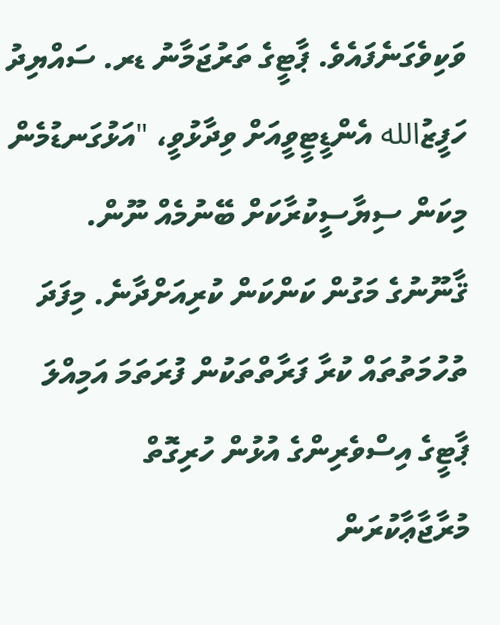ވަކިވެގަނެފައެވެ. ޕާޓީގެ ތަރުޖަމާނު ޑރ. ސައްޔިދު ހަފީޒުالله އެންޑީޓީވީއަށް ވިދާޅުވީ، "އަޅުގަނޑުމެން މިކަން ސިޔާސީކުރާކަށް ބޭނުމެއް ނޫން. ޤާނޫނުގެ މަގުން ކަންކަން ކުރިއަށްދާނެ. މިފަދަ ތުހުމަތުތައް ކުރާ ފަރާތްތަކުން ފުރަތަމަ އަމިއްލަ ޕާޓީގެ އިސްވެރިންގެ އުޅުން ހުރިގޮތް މުރާޖާޢާކުރަން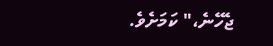ޖެހޭނެ،" ކަމަށެވެ.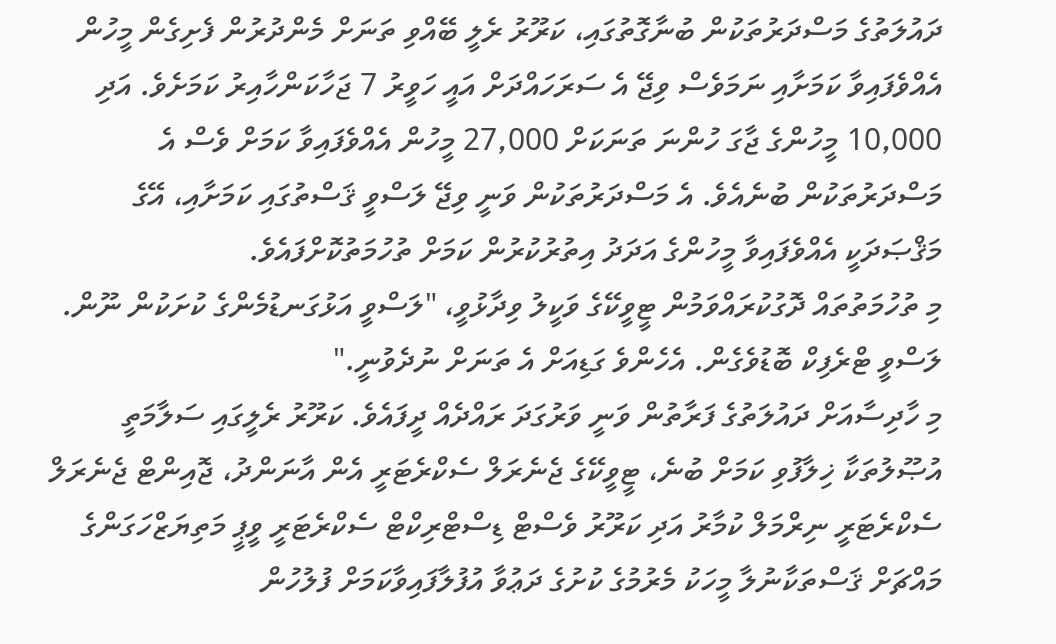ދައުލަތުގެ މަސްދަރުތަކުން ބުނާގޮތުގައި، ކަރޫރު ރެލީ ބޭއްވި ތަނަށް މެންދުރުން ފެށިގެން މީހުން އެއްވެފައިވާ ކަމަށާއި ނަމަވެސް ވިޖޭ އެ ސަރަހައްދަށް އައީ ހަވީރު 7 ޖަހާކަންހާއިރު ކަމަށެވެ. އަދި 10,000 މީހުންގެ ޖާގަ ހުންނަ ތަނަކަށް 27,000 މީހުން އެއްވެފައިވާ ކަމަށް ވެސް އެ މަސްދަރުތަކުން ބުނެއެވެ. އެ މަސްދަރުތަކުން ވަނީ ވިޖޭ ލަސްވީ ޤަސްތުގައި ކަމަށާއި، އޭގެ މަޤްޞަދަކީ އެއްވެފައިވާ މީހުންގެ އަދަދު އިތުރުކުރުން ކަމަށް ތުހުމަތުކޮށްފައެވެ.
މި ތުހުމަތުތައް ދޮގުކުރައްވަމުން ޓީވީކޭގެ ވަކީލު ވިދާޅުވީ، "ލަސްވީ އަޅުގަނޑުމެންގެ ކުށަކުން ނޫން. ލަސްވީ ޓްރެފިކް ބޮޑުވެގެން. އެހެންވެ ގަޑިއަށް އެ ތަނަށް ނުދެވުނީ."
މި ހާދިސާއަށް ދައުލަތުގެ ފަރާތުން ވަނީ ވަރުގަދަ ރައްދެއް ދީފައެވެ. ކަރޫރު ރެލީގައި ސަލާމަތީ އުޞޫލުތަކާ ޚިލާފުވި ކަމަށް ބުނެ، ޓީވީކޭގެ ޖެނެރަލް ސެކްރެޓަރީ އެން އާނަންދު، ޖޮއިންޓް ޖެނެރަލް ސެކްރެޓަރީ ނިރްމަލް ކުމާރު އަދި ކަރޫރު ވެސްޓް ޑިސްޓްރިކްޓް ސެކްރެޓަރީ ވީޕީ މަތިޔަޒްހަގަންގެ މައްޗަށް ޤަސްތަކާނުލާ މީހަކު މެރުމުގެ ކުށުގެ ދަޢުވާ އުފުލާފައިވާކަމަށް ފުލުހުން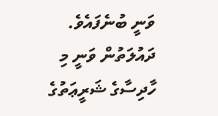ވަނީ ބުނެފައެވެ. ދައުލަތުން ވަނީ މި ހާދިސާގެ ޝަރީޢަތުގެ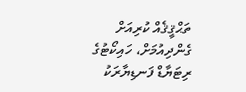ތަޙްޤީޤެއް ކުރިއަށް ގެންދިއުމަށް، ހައިކޯޓުގެ ރިޓަޔާޑް ފަނޑިޔާރަކު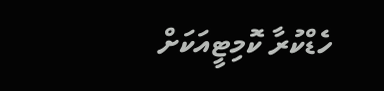ހެޑްކުރާ ކޮމިޓީއަކަށް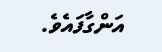އަންގާފައެވެ.